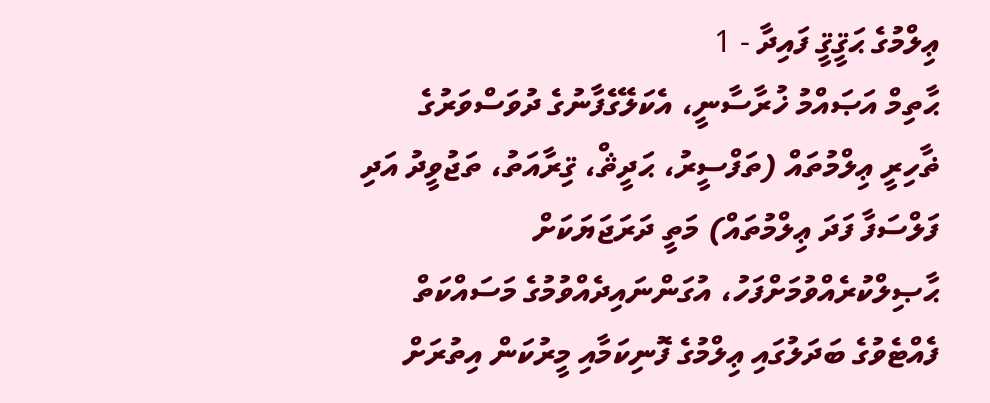ޢިލްމުގެ ޙަޤީޤީ ފައިދާ - 1
ޙާތިމް އަޞައްމު ޚުރާސާނީ، އެކަލޭގެފާނުގެ ދުވަސްވަރުގެ ޡާހިރީ ޢިލްމުތައް (ތަފްސީރު، ޙަދީޘް، ޤިރާއަތު، ތަޖުވީދު އަދި ފަލްސަފާ ފަދަ ޢިލްމުތައް) މަތީ ދަރަޖަޔަކަށް ޙާޞިލްކުރެއްވުމަށްފަހު، އުގަންނައިދެއްވުމުގެ މަސައްކަތް ފެއްޓެވުގެ ބަދަލުގައި ޢިލްމުގެ ފޮނިކަމާއި މީރުކަން އިތުރަށް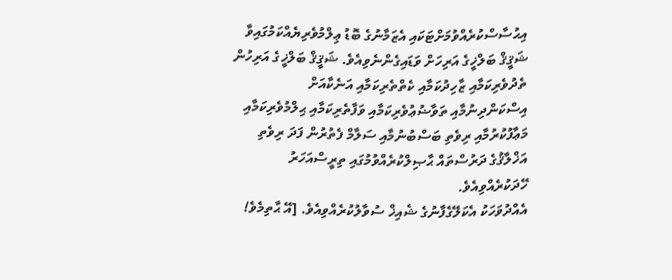އިޙުސާސްކުރެއްވުމަށްޓަކައި އެޒަމާނުގެ ބޮޑު ޢިލްމުވެރިޔެއްކަމުގައިވާ ޝަޤީޤް ބަލްޚީގެ އަރިހަށް ވަޑައިގެންނެވިއެވެ. ޝަޤީޤް ބަލްޚީގެ އަރިހުން ތެދުވެރިކަމާއި ޒާހިދުކަމާއި ކެތްތެރިކަމާއި އަނެކާއަށް އިސްކަންދިނުމާއި ތަވާޟުޢުވެރިކަމާއި ވަފާތެރިކަމާއި ޙިލްމުވެރިކަމާއި މަޢާފުކުރުމާއި ރިވެތި ބަސްބުނުމާއި ސަލާމް ފެތުރުން ފަދަ ރިވެތި އަޚްލާޤުގެ ދަރުސްތައް ޙާޞިލްކުރެއްވުމުގައި ތިރީސްއަހަރު ހޭދަކުރެއްވިއެވެ.
އެއްދުވަހަކު އެކަލޭގެފާނުގެ ޝެއިޚް ސުވާލުކުރެއްވިއެވެ. [އޭ ޙާތިމެވެ!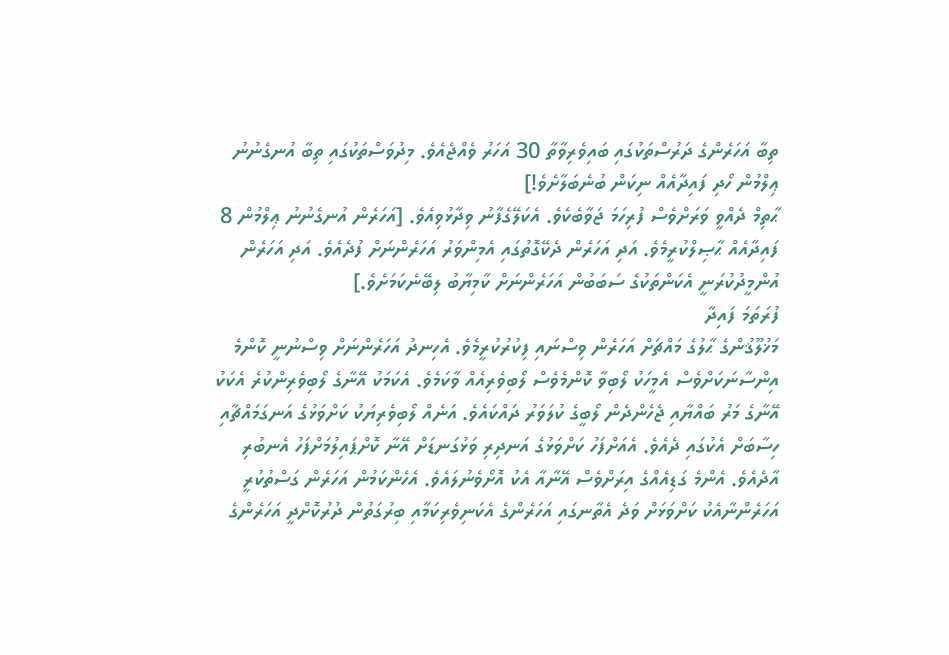ތިބާ އަހަރެންގެ ދަރުސްތަކުގައި ބައިވެރިވާތާ 30 އަހަރު ވެއްޖެއެވެ. މިދުވަސްތަކުގައި ތިބާ އުނގެނުނު ޢިލްމުން ހޯދި ފައިދާއެއް ނިކަން ބުނެބަލާށެވެ!]
ޙާތިމް ދެއްވީ ވަރަށްވެސް ފުރިހަމަ ޖަވާބެކެވެ. އެކަލޭގެފާނު ވިދާޅުވިއެވެ. [އަހަރެން އުނގެނުނު ޢިލްމުން 8 ފައިދާއެއް ޙާޞިލްކުރީމެވެ. އަދި އަހަރެން ދެކޭގޮތުގައި އެމިންވަރު އަހަރެންނަށް ފުދެއެވެ. އަދި އަހަރެން އުންމީދުކުރަނީ އެކަންތަކުގެ ސަބަބުން އަހަރެންނަށް ކާމިޔާބު ލިބޭނެކަމަށެވެ.]
ފުރަތަމަ ފައިދާ
މަޚުލޫޤުންގެ ޙާލުގެ މައްޗަށް އަހަރެން ވިސްނައި ފިކުރުކުރީމެވެ. އެހިނދު އަހަރެންނަށް ވިސްނުނީ ކޮންމެ އިންސާނަކަށްވެސް އެމީހަކު ލޯބިވާ ކޮންމެވެސް ލޯބިވެރިއެއް ވާކަމެވެ. އެކަމަކު އޭނާގެ ލޯބިވެރިންކުރެ އެކަކު އޭނާގެ މަރު ބައްޔާއި ޖެހެންދެން ލޯބީގެ ކުލަވަރު ދައްކައެވެ. އަނެއް ލޯބިވެރިޔަކު ކަށްވަޅުގެ އަނގަމައްޗާއި ހިސާބަށް އެކުގައި ދެއެވެ. އެއަށްފަހު ކަށްވަޅުގެ އަނދިރި ވަޅުގަނޑަށް އޭނާ ކޮށްޕައިލުމަށްފަހު އެނބުރި އާދެއެވެ. އެންމެ ގަޑިއެއްގެ އިރަށްވެސް އޭނާއާ އެކު އޮށޯވެނުލައެވެ. އެހެންކަމުން އަހަރެން ގަސްތުކުރީ އަހަރެންނާއެކު ކަށްވަޅަށް ވަދެ އެތާނގައި އަހަރެންގެ އެކަނިވެރިކަމާއި ބިރުގަތުން ދުރުކޮށްދީ އަހަރެންގެ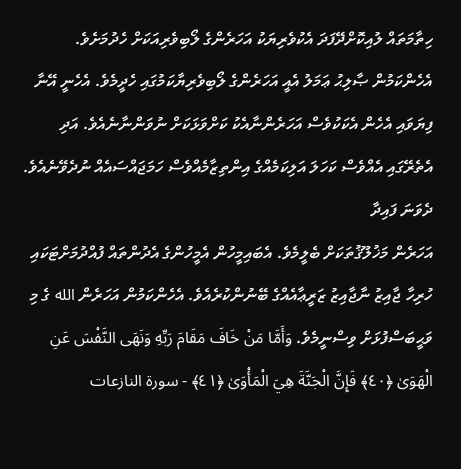ހިތާމަތައް ލުއިކޮށްދޭފަދަ އެކުވެރިޔަކު އަހަރެންގެ ލޯބިވެރިއަކަށް ހެދުމަށެވެ. އެހެންކަމުން ޞާލިޙު ޢަމަލު އެއީ އަހަރެންގެ ލޯބިވެރިޔާކަމުގައި ހެދީމެވެ. އެހެނީ އޭނާ ފިޔަވައި އެހެން އެކަކުވެސް އަހަރެންނާއެކު ކަށްވަޅަކަށް ނުވަންނާނެއެވެ. އަދި އެތެރޭގައި އެއްވެސް ކަހަލަ އަލިކަމެއްގެ އިންތިޒާމެއްވެސް ހަމަޖައްސައެއް ނުދެވޭނެއެވެ.
ދެވަނަ ފައިދާ
އަހަރެން މަޚުލޫޤުތަކަށް ބެލީމެވެ. އެބައިމީހުން އެމީހުންގެ އެދުންތައް ފުއްދުމަށްޓަކައި ހުރިހާ ޖާއިޒު ނާޖާއިޒު ޒަރީޢާއެއްގެ ބޭނުންކުރެއެވެ. އެހެންކަމުން އަހަރެން الله ގެ މި ވަޙީބަސްފުޅަށް ވިސްނީމެވެ. وَأَمَّا مَنْ خَافَ مَقَامَ رَ‌بِّهِ وَنَهَى النَّفْسَ عَنِ الْهَوَىٰ ﴿٤٠﴾ فَإِنَّ الْجَنَّةَ هِيَ الْمَأْوَىٰ ﴿٤١﴾ - سورة النازعات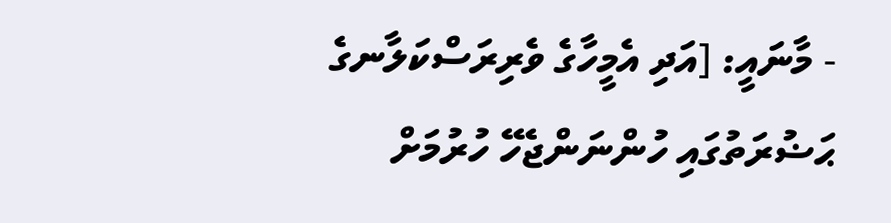- މާނައީ: [އަދި އެމީހާގެ ވެރިރަސްކަލާނގެ ޙަޟުރަތުގައި ހުންނަންޖެހޭ ހުރުމަށް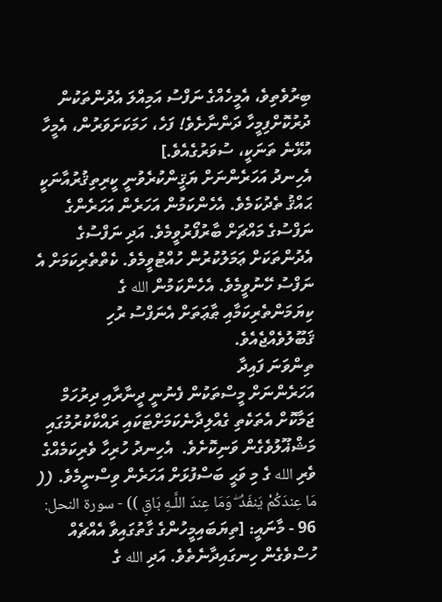ބިރުވެތިވެ، އެމީހެއްގެ ނަފްސު އަމިއްލަ އެދުންތަކުން ދުރުކޮށްފިމީހާ ދަންނާށެވެ! ފަހެ، ހަމަކަށަވަރުން، އެމީހާ އުޅޭނެ ތަނަކީ، ސުވަރުގެއެވެ.]
އެހިނދު އަހަރެންނަށް ޔަޤީންކުރެވުނީ ކީރިތިޤުރުއާނަކީ ޙައްޤު ތެދުކަމެވެ. އެހެންކަމުން އަހަރެން އަހަރެންގެ ނަފްސުގެ މައްޗަށް ބާރުފޯރުވީމެވެ. އަދި ނަފްސުގެ އެދުންތަކަށް ޢަމަލުކުރުން ހުއްޓުވީމެވެ. ކެތްތެރިކަމަށް އެ ނަފްސު ހޭނުވީމެވެ. އެހެންކަމުން الله ގެ ކިޔަމަންތެރިކަމާއި ޠާޢަތަށް އެނަފްސު ރުހި ޤަބޫލުވެއްޖެއެވެ.
ތިންވަނަ ފައިދާ
އަހަރެންނަށް މީސްތަކުން ފެނުނީ ދީނާރާއި ދިރުހަމް ޖަމާކޮށް އެތަކެތި ގެއްލިދާނެކަމަށްޓަކައި ރައްކާކުރުމުގައި މަޝްޣޫލުވެގެން ވަނިކޮށެވެ.  އެހިނދު ހުރިހާ ވެރިކަމެއްގެ ވެރި الله ގެ މި ވަޙީ ބަސްފުޅަށް އަހަރެން ވިސްނީމެވެ. (( مَا عِندَكُمْ يَنفَدُ ۖ وَمَا عِندَ اللَّـهِ بَاقٍ )) - سورة النحل: 96 - މާނައީ: [ތިޔަބައިމީހުންގެ ގާތުގައިވާ އެއްޗެއް ހުސްވެގެން ހިނގައިދާނެތެވެ. އަދި الله ގެ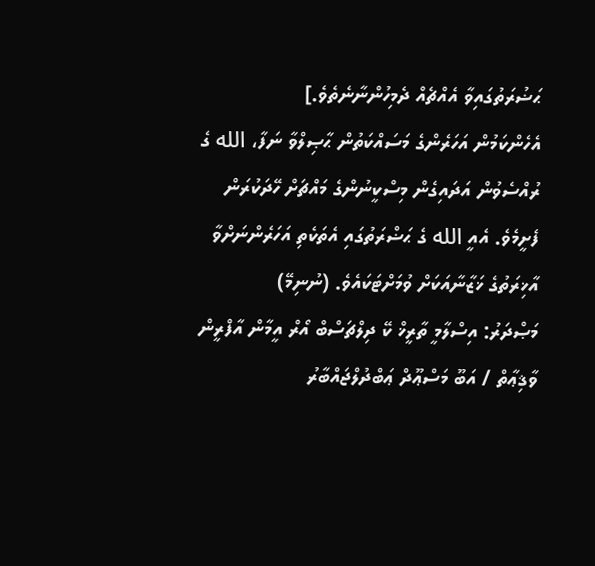ޙަޟުރަތުގައިވާ އެއްޗެއް ދެމިހުންނާނެތެވެ.]
އެހެންކަމުން އަހަރެންގެ މަސައްކަތުން ޙާޞިލްވާ ނަފާ، الله ގެ ރުއްސެވުން އަދައިގެން މިސްކީނުންގެ މައްޗަށް ހޭދަކުރަން ފެށީމެވެ. އެއީ الله ގެ ޙަޟްރަތުގައި އެތަކެތި އަހަރެންނަށްވާ އާޚިރަތުގެ ޚަޒާނާއަކަށް ވުމަށްޓަކައެވެ. (ނުނިމޭ)
މަޞްދަރު: އިސްލާމީ ތާރީޚް ކޭ ދިލްޗަސްބް އޯރް އީމާން އާފްރީން ވާޤިޢާތް / އަބޫ މަސްޢޫދް ޢަބްދުލްޖައްބާރު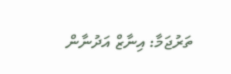ތަރުޖަމާ: އިނާޒް އަދުނާން